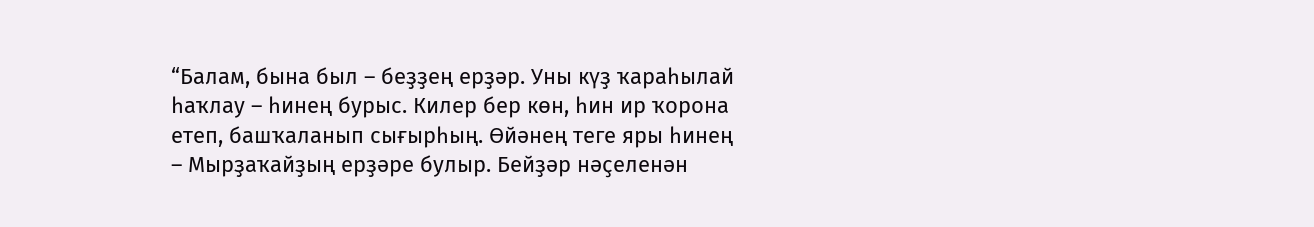“Балам, бына был – беҙҙең ерҙәр. Уны күҙ ҡараһылай һаҡлау – һинең бурыс. Килер бер көн, һин ир ҡорона етеп, башҡаланып сығырһың. Өйәнең теге яры һинең – Мырҙаҡайҙың ерҙәре булыр. Бейҙәр нәҫеленән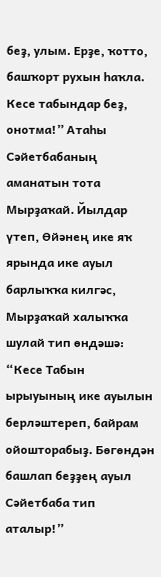беҙ, улым. Ерҙе, ҡотто, башҡорт рухын һаҡла. Кесе табындар беҙ, онотма!” Атаһы Сәйетбабаның аманатын тота Мырҙаҡай. Йылдар үтеп, Өйәнең ике яҡ ярында ике ауыл барлыҡҡа килгәс, Мырҙаҡай халыҡҡа шулай тип өндәшә: “Кесе Табын ырыуының ике ауылын берләштереп, байрам ойошторабыҙ. Бөгөндән башлап беҙҙең ауыл Сәйетбаба тип аталыр!”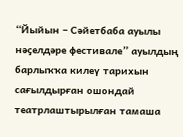“Йыйын – Сәйетбаба ауылы нәҫелдәре фестивале” ауылдың барлыҡҡа килеү тарихын сағылдырған ошондай театрлаштырылған тамаша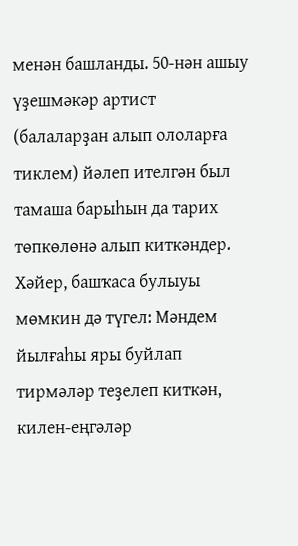менән башланды. 50-нән ашыу үҙешмәкәр артист (балаларҙан алып ололарға тиклем) йәлеп ителгән был тамаша барыһын да тарих төпкөлөнә алып киткәндер. Хәйер, башҡаса булыуы мөмкин дә түгел: Мәндем йылғаһы яры буйлап тирмәләр теҙелеп киткән, килен-еңгәләр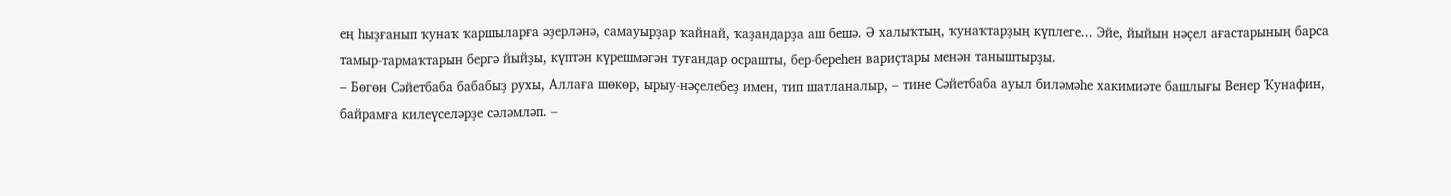ең һыҙғанып ҡунаҡ ҡаршыларға әҙерләнә, самауырҙар ҡайнай, ҡаҙандарҙа аш бешә. Ә халыҡтың, ҡунаҡтарҙың күплеге... Эйе, йыйын нәҫел ағастарының барса тамыр-тармаҡтарын бергә йыйҙы, күптән күрешмәгән туғандар осрашты, бер-береһен вариҫтары менән таныштырҙы.
– Бөгөн Сәйетбаба бабабыҙ рухы, Аллаға шөкөр, ырыу-нәҫелебеҙ имен, тип шатланалыр, – тине Сәйетбаба ауыл биләмәһе хакимиәте башлығы Венер Ҡунафин, байрамға килеүселәрҙе сәләмләп. –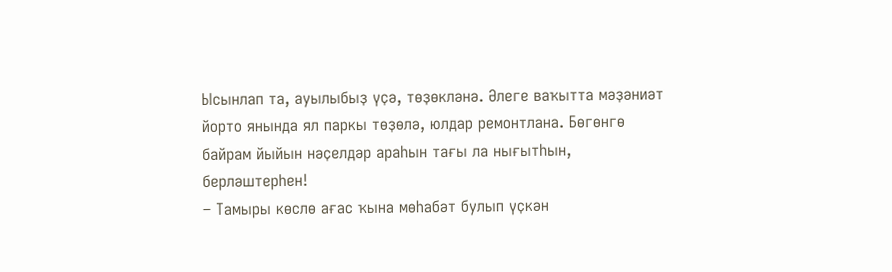Ысынлап та, ауылыбыҙ үҫә, төҙөкләнә. Әлеге ваҡытта мәҙәниәт йорто янында ял паркы төҙөлә, юлдар ремонтлана. Бөгөнгө байрам йыйын нәҫелдәр араһын тағы ла нығытһын, берләштерһен!
– Тамыры көслө ағас ҡына мөһабәт булып үҫкән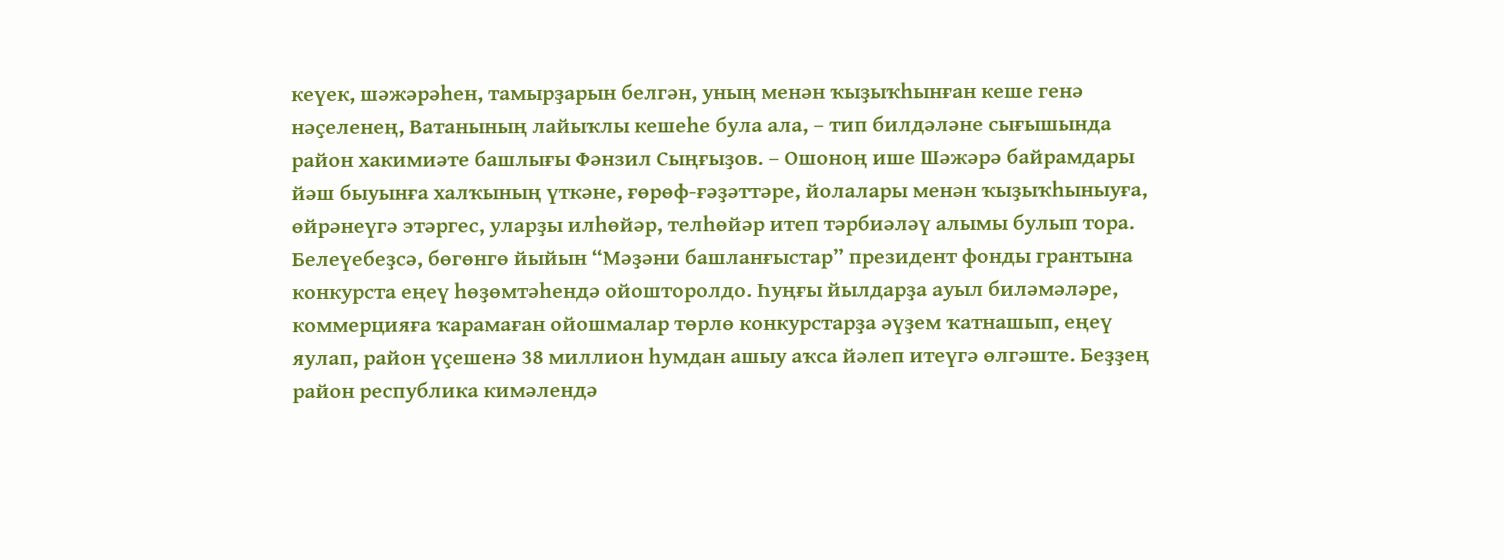кеүек, шәжәрәһен, тамырҙарын белгән, уның менән ҡыҙыҡһынған кеше генә нәҫеленең, Ватанының лайыҡлы кешеһе була ала, – тип билдәләне сығышында район хакимиәте башлығы Фәнзил Сыңғыҙов. – Ошоноң ише Шәжәрә байрамдары йәш быуынға халҡының үткәне, ғөрөф-ғәҙәттәре, йолалары менән ҡыҙыҡһыныуға, өйрәнеүгә этәргес, уларҙы илһөйәр, телһөйәр итеп тәрбиәләү алымы булып тора. Белеүебеҙсә, бөгөнгө йыйын “Мәҙәни башланғыстар” президент фонды грантына конкурста еңеү һөҙөмтәһендә ойошторолдо. Һуңғы йылдарҙа ауыл биләмәләре, коммерцияға ҡарамаған ойошмалар төрлө конкурстарҙа әүҙем ҡатнашып, еңеү яулап, район үҫешенә 38 миллион һумдан ашыу аҡса йәлеп итеүгә өлгәште. Беҙҙең район республика кимәлендә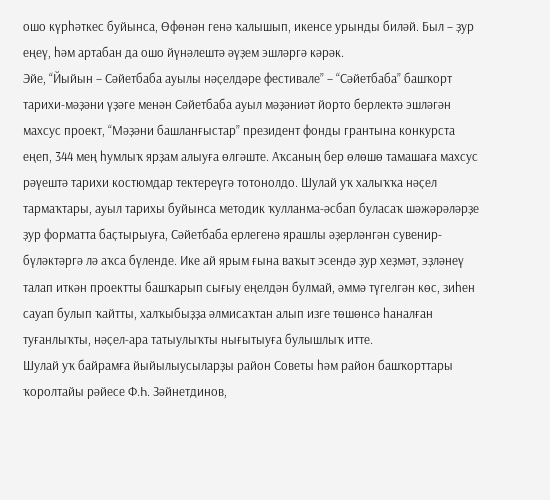ошо күрһәткес буйынса, Өфөнән генә ҡалышып, икенсе урынды биләй. Был – ҙур еңеү, һәм артабан да ошо йүнәлештә әүҙем эшләргә кәрәк.
Эйе, “Йыйын – Сәйетбаба ауылы нәҫелдәре фестивале” – “Сәйетбаба” башҡорт тарихи-мәҙәни үҙәге менән Сәйетбаба ауыл мәҙәниәт йорто берлектә эшләгән махсус проект, “Мәҙәни башланғыстар” президент фонды грантына конкурста еңеп, 344 мең һумлыҡ ярҙам алыуға өлгәште. Аҡсаның бер өлөшө тамашаға махсус рәүештә тарихи костюмдар тектереүгә тотонолдо. Шулай уҡ халыҡҡа нәҫел тармаҡтары, ауыл тарихы буйынса методик ҡулланма-әсбап буласаҡ шәжәрәләрҙе ҙур форматта баҫтырыуға, Сәйетбаба ерлегенә ярашлы әҙерләнгән сувенир-бүләктәргә лә аҡса бүленде. Ике ай ярым ғына ваҡыт эсендә ҙур хеҙмәт, эҙләнеү талап иткән проектты башҡарып сығыу еңелдән булмай, әммә түгелгән көс, зиһен сауап булып ҡайтты, халҡыбыҙҙа әлмисаҡтан алып изге төшөнсә һаналған туғанлыҡты, нәҫел-ара татыулыҡты нығытыуға булышлыҡ итте.
Шулай уҡ байрамға йыйылыусыларҙы район Советы һәм район башҡорттары ҡоролтайы рәйесе Ф.Һ. Зәйнетдинов,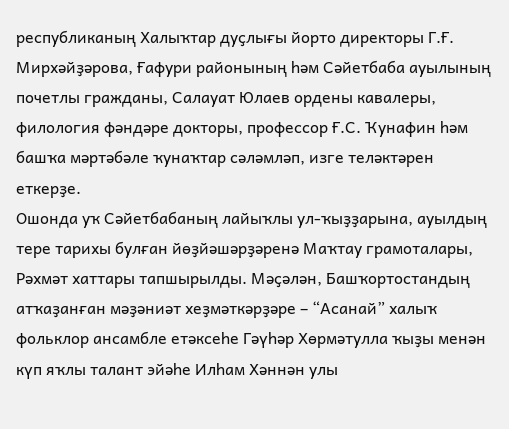республиканың Халыҡтар дуҫлығы йорто директоры Г.Ғ. Мирхәйҙәрова, Ғафури районының һәм Сәйетбаба ауылының почетлы гражданы, Салауат Юлаев ордены кавалеры, филология фәндәре докторы, профессор Ғ.С. Ҡунафин һәм башҡа мәртәбәле ҡунаҡтар сәләмләп, изге теләктәрен еткерҙе.
Ошонда уҡ Сәйетбабаның лайыҡлы ул-ҡыҙҙарына, ауылдың тере тарихы булған йөҙйәшәрҙәренә Маҡтау грамоталары, Рәхмәт хаттары тапшырылды. Мәҫәлән, Башҡортостандың атҡаҙанған мәҙәниәт хеҙмәткәрҙәре – “Асанай” халыҡ фольклор ансамбле етәксеһе Гәүһәр Хөрмәтулла ҡыҙы менән күп яҡлы талант эйәһе Илһам Хәннән улы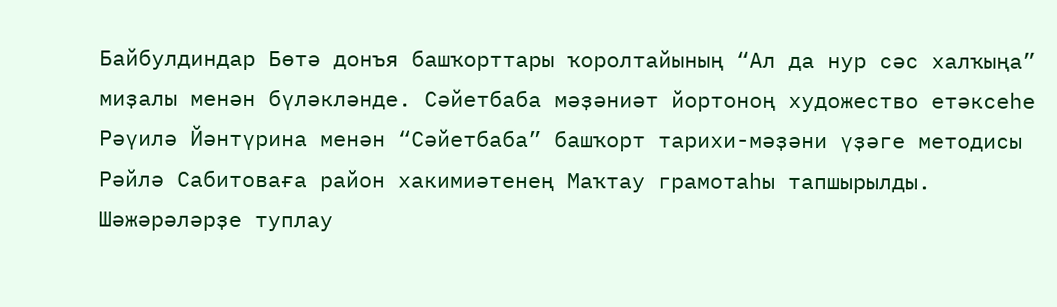Байбулдиндар Бөтә донъя башҡорттары ҡоролтайының “Ал да нур сәс халҡыңа” миҙалы менән бүләкләнде. Сәйетбаба мәҙәниәт йортоноң художество етәксеһе Рәүилә Йәнтүрина менән “Сәйетбаба” башҡорт тарихи-мәҙәни үҙәге методисы Рәйлә Сабитоваға район хакимиәтенең Маҡтау грамотаһы тапшырылды. Шәжәрәләрҙе туплау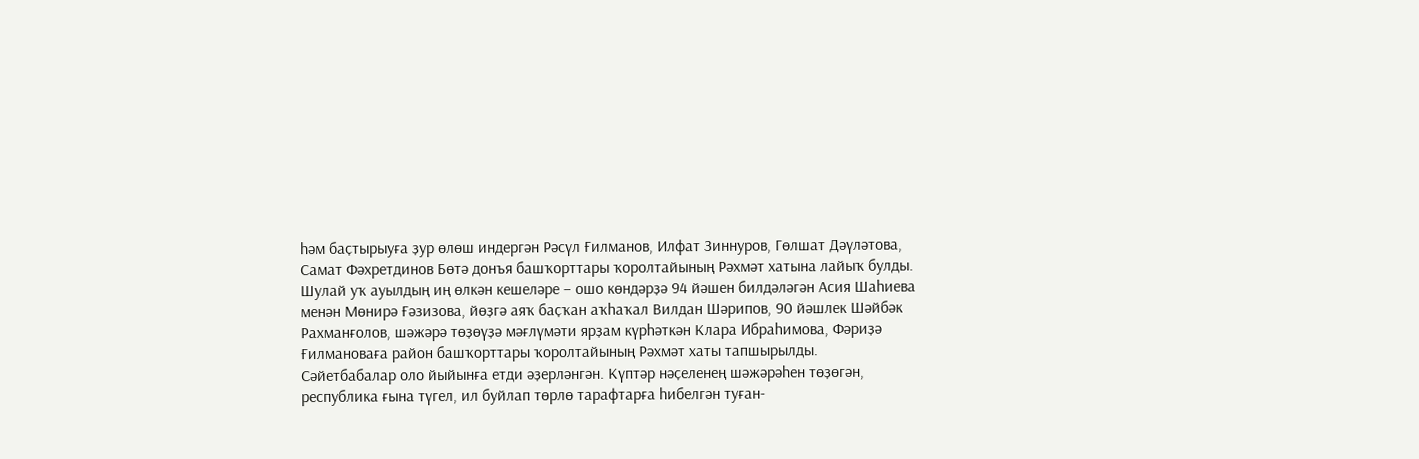һәм баҫтырыуға ҙур өлөш индергән Рәсүл Ғилманов, Илфат Зиннуров, Гөлшат Дәүләтова, Самат Фәхретдинов Бөтә донъя башҡорттары ҡоролтайының Рәхмәт хатына лайыҡ булды.
Шулай уҡ ауылдың иң өлкән кешеләре – ошо көндәрҙә 94 йәшен билдәләгән Асия Шаһиева менән Мөнирә Ғәзизова, йөҙгә аяҡ баҫҡан аҡһаҡал Вилдан Шәрипов, 90 йәшлек Шәйбәк Рахманғолов, шәжәрә төҙөүҙә мәғлүмәти ярҙам күрһәткән Клара Ибраһимова, Фәриҙә Ғилмановаға район башҡорттары ҡоролтайының Рәхмәт хаты тапшырылды.
Сәйетбабалар оло йыйынға етди әҙерләнгән. Күптәр нәҫеленең шәжәрәһен төҙөгән, республика ғына түгел, ил буйлап төрлө тарафтарға һибелгән туған-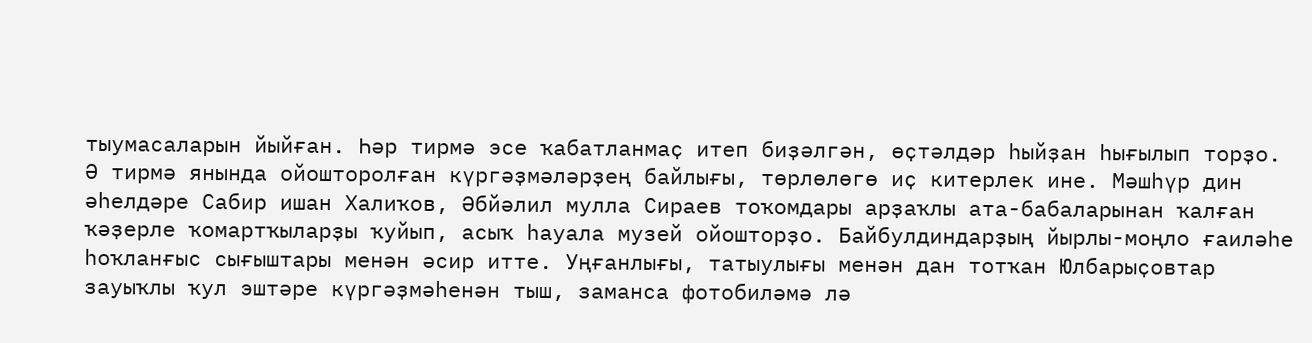тыумасаларын йыйған. Һәр тирмә эсе ҡабатланмаҫ итеп биҙәлгән, өҫтәлдәр һыйҙан һығылып торҙо. Ә тирмә янында ойошторолған күргәҙмәләрҙең байлығы, төрлөлөгө иҫ китерлек ине. Мәшһүр дин әһелдәре Сабир ишан Халиҡов, Әбйәлил мулла Сираев тоҡомдары арҙаҡлы ата-бабаларынан ҡалған ҡәҙерле ҡомартҡыларҙы ҡуйып, асыҡ һауала музей ойошторҙо. Байбулдиндарҙың йырлы-моңло ғаиләһе һоҡланғыс сығыштары менән әсир итте. Уңғанлығы, татыулығы менән дан тотҡан Юлбарыҫовтар зауыҡлы ҡул эштәре күргәҙмәһенән тыш, заманса фотобиләмә лә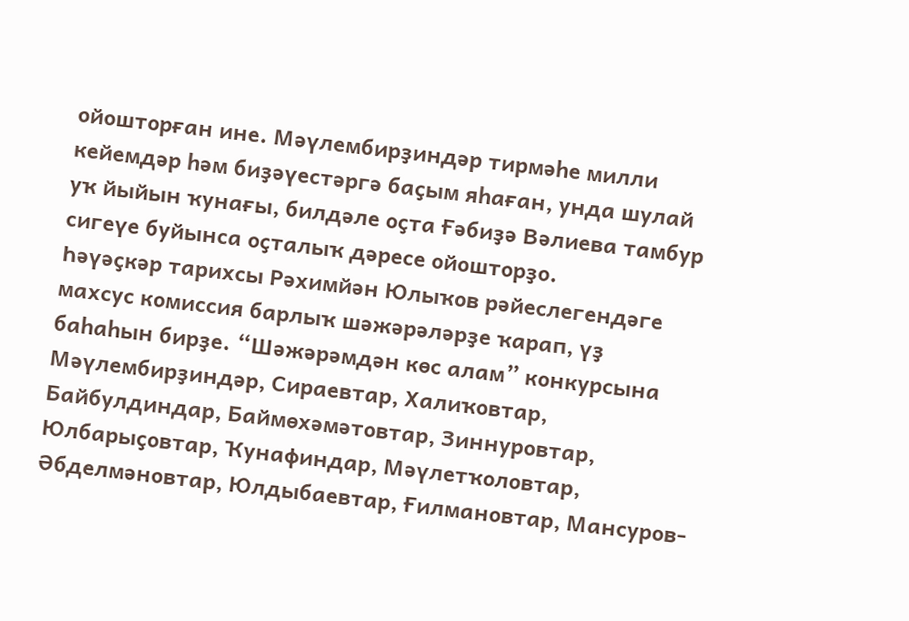ойошторған ине. Мәүлембирҙиндәр тирмәһе милли кейемдәр һәм биҙәүестәргә баҫым яһаған, унда шулай уҡ йыйын ҡунағы, билдәле оҫта Ғәбиҙә Вәлиева тамбур сигеүе буйынса оҫталыҡ дәресе ойошторҙо.
Һәүәҫкәр тарихсы Рәхимйән Юлыҡов рәйеслегендәге махсус комиссия барлыҡ шәжәрәләрҙе ҡарап, үҙ баһаһын бирҙе. “Шәжәрәмдән көс алам” конкурсына Мәүлембирҙиндәр, Сираевтар, Халиҡовтар, Байбулдиндар, Баймөхәмәтовтар, Зиннуровтар, Юлбарыҫовтар, Ҡунафиндар, Мәүлетҡоловтар, Әбделмәновтар, Юлдыбаевтар, Ғилмановтар, Мансуров-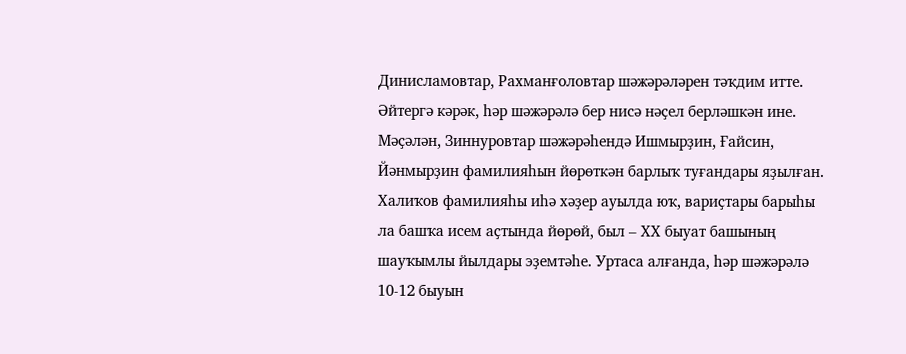Динисламовтар, Рахманғоловтар шәжәрәләрен тәҡдим итте. Әйтергә кәрәк, һәр шәжәрәлә бер нисә нәҫел берләшкән ине. Мәҫәлән, Зиннуровтар шәжәрәһендә Ишмырҙин, Ғайсин, Йәнмырҙин фамилияһын йөрөткән барлыҡ туғандары яҙылған. Халиҡов фамилияһы иһә хәҙер ауылда юҡ, вариҫтары барыһы ла башҡа исем аҫтында йөрөй, был – ХХ быуат башының шауҡымлы йылдары эҙемтәһе. Уртаса алғанда, һәр шәжәрәлә 10-12 быуын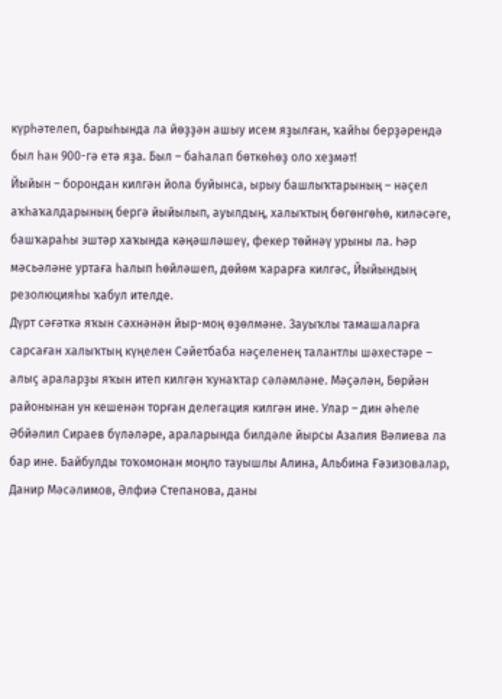күрһәтелеп, барыһында ла йөҙҙән ашыу исем яҙылған, ҡайһы берҙәрендә был һан 900-гә етә яҙа. Был – баһалап бөткөһөҙ оло хеҙмәт!
Йыйын – борондан килгән йола буйынса, ырыу башлыҡтарының – нәҫел аҡһаҡалдарының бергә йыйылып, ауылдың, халыҡтың бөгөнгөһө, киләсәге, башҡараһы эштәр хаҡында кәңәшләшеү, фекер төйнәү урыны ла. Һәр мәсьәләне уртаға һалып һөйләшеп, дөйөм ҡарарға килгәс, Йыйындың резолюцияһы ҡабул ителде.
Дүрт сәғәткә яҡын сәхнәнән йыр-моң өҙөлмәне. Зауыҡлы тамашаларға сарсаған халыҡтың күңелен Сәйетбаба нәҫеленең талантлы шәхестәре – алыҫ араларҙы яҡын итеп килгән ҡунаҡтар сәләмләне. Мәҫәлән, Бөрйән районынан ун кешенән торған делегация килгән ине. Улар – дин әһеле Әбйәлил Сираев бүләләре, араларында билдәле йырсы Азалия Вәлиева ла бар ине. Байбулды тоҡомонан моңло тауышлы Алина, Альбина Ғәзизовалар, Данир Мәсәлимов, Әлфиә Степанова, даны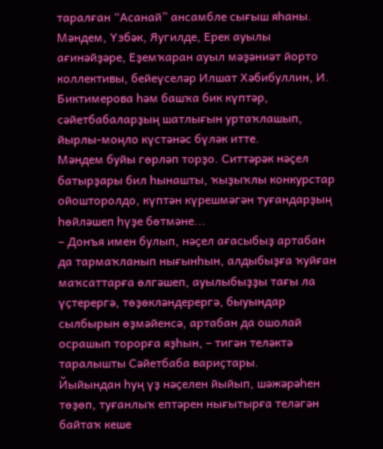таралған “Асанай” ансамбле сығыш яһаны. Мәндем, Үзбәк, Яугилде, Ерек ауылы ағинәйҙәре, Еҙемҡаран ауыл мәҙәниәт йорто коллективы, бейеүселәр Илшат Хәбибуллин, И. Биктимерова һәм башҡа бик күптәр, сәйетбабаларҙың шатлығын уртаҡлашып, йырлы-моңло күстәнәс бүләк итте.
Мәндем буйы гөрләп торҙо. Ситтәрәк нәҫел батырҙары бил һынашты, ҡыҙыҡлы конкурстар ойошторолдо, күптән күрешмәгән туғандарҙың һөйләшеп һүҙе бөтмәне...
– Донъя имен булып, нәҫел ағасыбыҙ артабан да тармаҡланып нығынһын, алдыбыҙға ҡуйған маҡсаттарға өлгәшеп, ауылыбыҙҙы тағы ла үҫтерергә, төҙөкләндерергә, быуындар сылбырын өҙмәйенсә, артабан да ошолай осрашып торорға яҙһын, – тигән теләктә таралышты Сәйетбаба вариҫтары.
Йыйындан һуң үҙ нәҫелен йыйып, шәжәрәһен төҙөп, туғанлыҡ ептәрен нығытырға теләгән байтаҡ кеше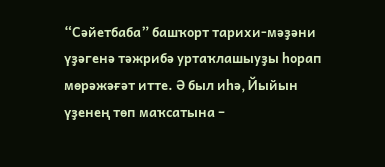“Сәйетбаба” башҡорт тарихи-мәҙәни үҙәгенә тәжрибә уртаҡлашыуҙы һорап мөрәжәғәт итте. Ә был иһә, Йыйын үҙенең төп маҡсатына –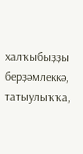халҡыбыҙҙы берҙәмлеккә, татыулыҡҡа,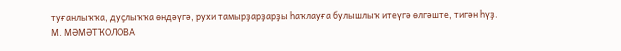туғанлыҡҡа, дуҫлыҡҡа өндәүгә, рухи тамырҙарҙарҙы һаҡлауға булышлыҡ итеүгә өлгәште, тигән һүҙ.
М. МӘМӘТҠОЛОВА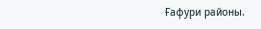Ғафури районы.